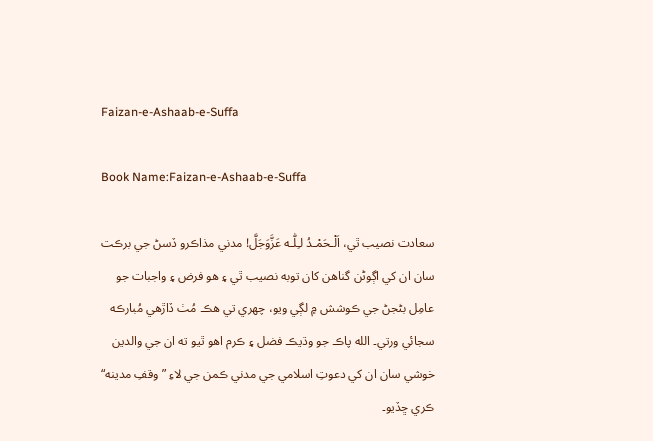Faizan-e-Ashaab-e-Suffa

Book Name:Faizan-e-Ashaab-e-Suffa

سعادت نصيب ٿي، اَلْـحَمْـدُ لـِلّٰـه عَزَّوَجَلَّ! مدني مذاڪرو ڏسڻ جي برڪت سان ان کي اڳوڻن گناهن کان توبه نصيب ٿي ۽ هو فرض ۽ واجبات جو عامِل بڻجڻ جي ڪوشش ۾ لڳي ويو، چهري تي هڪ مُٺ ڏاڙھي مُبارڪه سجائي ورتي۔ الله پاڪ جو وڌيڪ فضل ۽ ڪرم اهو ٿيو ته ان جي والدين خوشي سان ان کي دعوتِ اسلامي جي مدني ڪمن جي لاءِ ”وقفِ مدينه“ ڪري ڇڏيو۔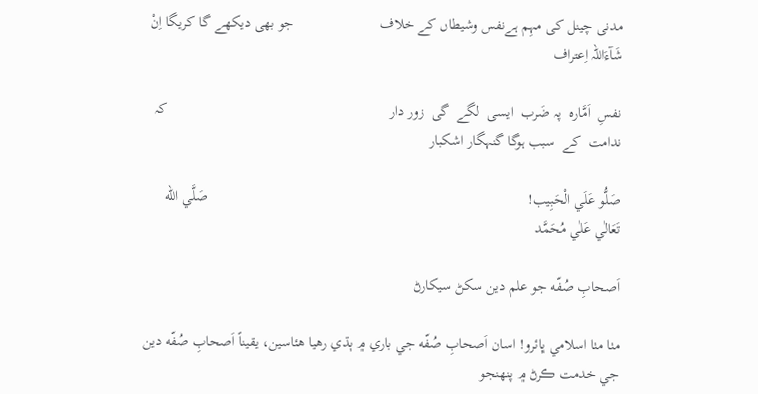مدنی چینل کی مہِم ہےنفس وشیطاں کے خلاف                       جو بھی دیکھے گا کریگا اِنْ شَآءَاللہ اِعتراف

نفسِ  اَمَّارہ  پہ ضَرب  ایسی  لگے  گی  زور دار                                                           کہ ندامت  کے  سبب ہوگا گنہگار اشکبار

صَلُّو عَلَي الْحَبِيب!                                                                                     صَلَّي الله تَعَالٰي عَلٰي مُحَمَّد

اَصحابِ صُفّه جو علم دين سکڻ سيکارڻ

مٺا مٺا اسلامي ڀائرو! اسان اَصحابِ صُفّه جي باري ۾ ٻڌي رهيا هئاسين، يقيناً اَصحابِ صُفّه دين جي خدمت ڪرڻ ۾ پنهنجو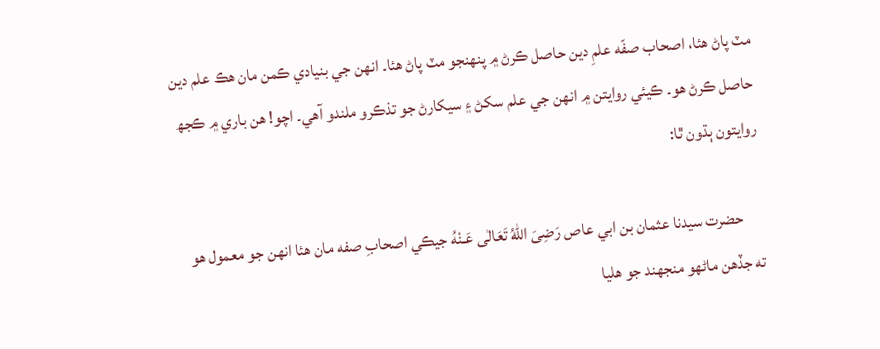مٽ پاڻ هئا، اصحاب صفّه علمِ دين حاصل ڪرڻ ۾ پنهنجو مٽ پاڻ هئا۔ انهن جي بنيادي ڪمن مان هڪ علم دين حاصل ڪرڻ هو۔ ڪيئي روايتن ۾ انهن جي علم سکڻ ۽ سيکارڻ جو تذڪرو ملندو آهي۔ اچو! هن باري ۾ ڪجھ روايتون ٻڌون ٿا:

      حضرت سيدنا عثمان بن ابي عاص رَضِىَ اللهُ تَعَالٰی عَـنْهُ جيڪي اصحابِ صفه مان هئا انهن جو معمول هو ته جڏهن ماڻهو منجھند جو هليا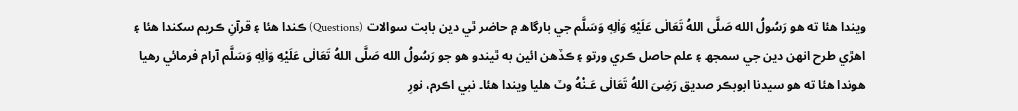ويندا هئا ته هو رَسُولُ الله صَلَّى اللهُ تَعَالٰى عَلَيْهِ وَاٰلِهٖ وَسَلَّم جي بارگاھ ۾ حاضر ٿي دين بابت سوالات (Questions) ڪندا هئا ۽ قرآنِ ڪريم سکندا هئا ۽ اهڙي طرح انهن دين جي سمجھ ۽ علم حاصل ڪري ورتو ۽ ڪڏهن ائين به ٿيندو هو جو رَسُولُ الله صَلَّى اللهُ تَعَالٰى عَلَيْهِ وَاٰلِهٖ وَسَلَّم آرام فرمائي رهيا هوندا هئا ته هو سيدنا ابوبڪر صديق رَضِىَ اللهُ تَعَالٰی عَـنْهُ وٽ هليا ويندا هئا۔ نبي اڪرم، نورِ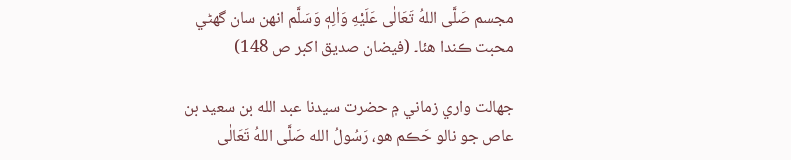مجسم صَلَّى اللهُ تَعَالٰى عَلَيْهِ وَاٰلِهٖ وَسَلَّم انهن سان گھڻي محبت ڪندا هئا۔ (فيضان صديق اكبر ص 148)

جهالت واري زماني ۾ حضرت سيدنا عبد الله بن سعيد بن عاص جو نالو حَڪم هو، رَسُولُ الله صَلَّى اللهُ تَعَالٰى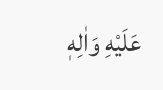عَلَيْهِ وَاٰلِهٖ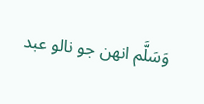وَسَلَّم انهن جو نالو عبد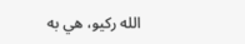الله رکيو، هي به